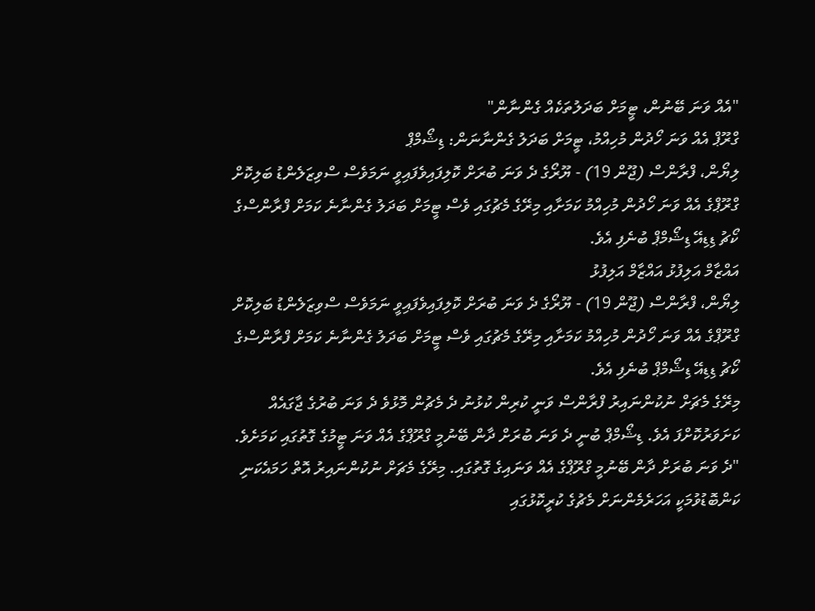"އެއް ވަނަ ބޭނުން، ޓީމަށް ބަދަލުތަކެއް ގެންނާން"
ގްރޫޕް އެއް ވަނަ ހޯދުން މުހިއްމު، ޓީމަށް ބަދަލު ގެންނާނަން: ޑިޝޯމްޕް
ލިޔޯން، ފްރާންސް (ޖޫން 19) - ޔޫރޯގެ ދެ ވަނަ ބުރަށް ކޮލިފައިވެފައިވީ ނަމަވެސް ސްވިޒަލެންޑު ބަލިކޮށް ގްރޫޕްގެ އެއް ވަނަ ހޯދުން މުހިއްމު ކަމަށާއި މިރޭގެ މެޗުގައި ވެސް ޓީމަށް ބަދަލު ގެންނާނެ ކަމަށް ފްރާންސްގެ ކޯޗު ޑިޑިއޭ ޑިޝޯމްޕް ބުނެފި އެވެ.
އައްޒާމް އަލިފުޅު އައްޒާމް އަލިފުޅު
ލިޔޯން، ފްރާންސް (ޖޫން 19) - ޔޫރޯގެ ދެ ވަނަ ބުރަށް ކޮލިފައިވެފައިވީ ނަމަވެސް ސްވިޒަލެންޑު ބަލިކޮށް ގްރޫޕްގެ އެއް ވަނަ ހޯދުން މުހިއްމު ކަމަށާއި މިރޭގެ މެޗުގައި ވެސް ޓީމަށް ބަދަލު ގެންނާނެ ކަމަށް ފްރާންސްގެ ކޯޗު ޑިޑިއޭ ޑިޝޯމްޕް ބުނެފި އެވެ.
މިރޭގެ މެޗަށް ނުކުންނައިރު ފްރާންސް ވަނީ ކުރިން ކުޅުނު ދެ މެޗުން މޮޅުވެ ދެ ވަނަ ބުރުގެ ޖާގައެއް ކަށަވަރުކޮށްފަ އެވެ. ޑިޝޯމްޕް ބުނީ ދެ ވަނަ ބުރަށް ދާން ބޭނުމީ ގްރޫޕްގެ އެއް ވަނަ ޓީމުގެ ގޮތުގައި ކަމަށެވެ.
"ދެ ވަނަ ބުރަށް ދާން ބޭނުމީ ގްރޫޕްގެ އެއް ވަނައިގެ ގޮތުގައި. މިރޭގެ މެޗަށް ނުކުންނައިރު އޮތް ހަމައެކަނި ކަންބޮޑުވުމަކީ އަހަރެމެންނަށް މެޗުގެ ކުރީކޮޅުގައި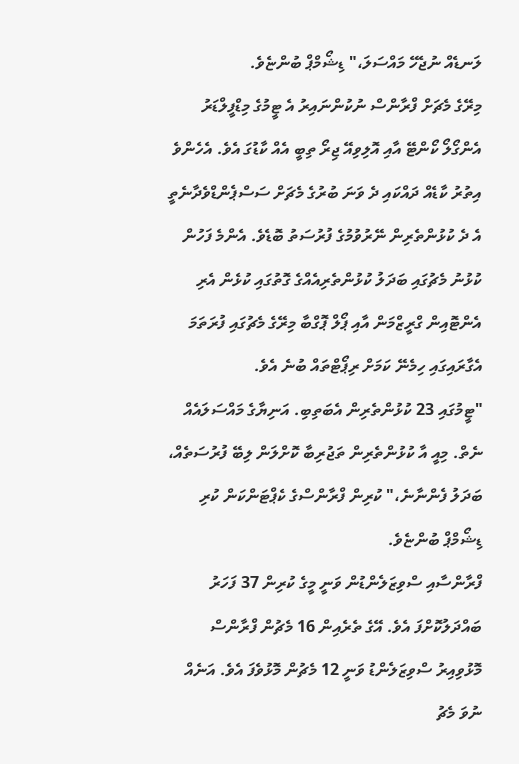ލަނޑެއް ނުޖެހޭ މައްސަލަ،" ޑިޝޯމްޕް ބުންޏެވެ.
މިރޭގެ މެޗަށް ފްރާންސް ނުކުންނައިރު އެ ޓީމުގެ މިޑްފީލްޑަރު އެންގޯލޯ ކޯންޓޭ އާއި އޮލިވިއޭ ޖިރޯ ތިބީ އެއް ކާޑުގަ އެވެ. އެހެންވެ އިތުރު ކާޑެއް ދައްކައި ދެ ވަނަ ބުރުގެ މެޗަށް ސަސްޕެންޑްވެދާނެތީ އެ ދެ ކުޅުންތެރިން ނޭރުވުމުގެ ފުރުސަތު ބޮޑެވެ. އެންމެ ފަހުން ކުޅުނު މެޗުގައި ބަދަލު ކުޅުންތެރިއެއްގެ ގޮތުގައި ކުޅެން އެރި އެންޓޮއިން ގްރީޒްމަން އާއި ޕޯލް ޕޮގްބާ މިރޭގެ މެޗުގައި ފުރަތަމަ އެގާރައިގައި ހިމެނޭ ކަމަށް ރިޕޯޓްތައް ބުނެ އެވެ.
"ޓީމުގައި 23 ކުޅުންތެރިން އެބަތިބި. އަނިޔާގެ މައްސަލައެއް ނެތް. މިއީ އާ ކުޅުންތެރިން ތަޖުރިބާ ކޮށްލަން ލިބޭ ފުރުސަތެއް، ބަދަލު ފެންނާނެ،" ކުރިން ފްރާންސްގެ ކެޕްޓަންކަން ކުރި ޑިޝޯމްޕް ބުންޏެވެ.
ފްރާންސާއި ސްވިޒަލެންޑުން ވަނީ މީގެ ކުރިން 37 ފަހަރު ބައްދަލުކޮށްފަ އެވެ. އޭގެ ތެރެއިން 16 މެޗުން ފްރާންސް މޮޅުވިއިރު ސްވިޒަލެންޑު ވަނީ 12 މެޗުން މޮޅުވެފަ އެވެ. އަނެއް ނުވަ މެޗު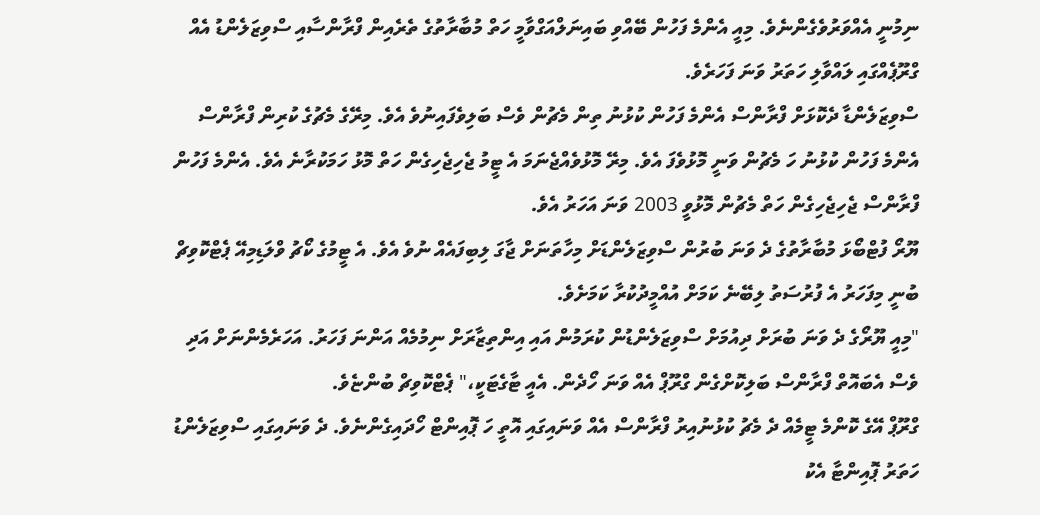ނިމުނީ އެއްވަރުވެގެންނެވެ. މިއީ އެންމެ ފަހުން ބޭއްވި ބައިނަލްއަގްވާމީ ހަތް މުބާރާތުގެ ތެރެއިން ފްރާންސާއި ސްވިޒަލެންޑު އެއް ގްރޫޕެއްގައި ލައްވާލި ހަތަރު ވަނަ ފަހަރެވެ.
ސްވިޒަލެންޑާ ދެކޮޅަށް ފްރާންސް އެންމެ ފަހުން ކުޅުނު ތިން މެޗުން ވެސް ބަލިވެފައިނުވެ އެވެ. މިރޭގެ މެޗުގެ ކުރިން ފްރާންސް އެންމެ ފަހުން ކުޅުނު ހަ މެޗުން ވަނީ މޮޅުވެފަ އެވެ. މިރޭ މޮޅުވެއްޖެނަމަ އެ ޓީމު ޖެހިޖެހިގެން ހަތް މޮޅު ހަމަކުރާނެ އެވެ. އެންމެ ފަހުން ފްރާންސް ޖެހިޖެހިގެން ހަތް މެޗުން މޮޅުވީ 2003 ވަނަ އަހަރު އެވެ.
ޔޫރޯ ފުޓްބޯޅަ މުބާރާތުގެ ދެ ވަނަ ބުރުން ސްވިޒަލެންޑަށް މިހާތަނަށް ޖާގަ ލިބިފައެއް ނުވެ އެވެ. އެ ޓީމުގެ ކޯޗު ވްލަޑިމިއޭ ޕެޓްކޮވިޗް ބުނީ މިފަހަރު އެ ފުރުސަތު ލިބޭނެ ކަމަށް އުއްމީދުކުރާ ކަމަށެވެ.
"މިއީ ޔޫރޯގެ ދެ ވަނަ ބުރަށް ދިއުމަށް ސްވިޒަލެންޑުން ކުރަމުން އައި އިންތިޒާރަށް ނިމުމެއް އަންނަ ފަހަރު. އަހަރެމެންނަށް އަދި ވެސް އެބައޮތް ފްރާންސް ބަލިކޮށްގެން ގްރޫޕް އެއް ވަނަ ހޯދެން. އެއީ ޓާގެޓަކީ،" ޕެޓްކޮވިޗް ބުންޏެވެ.
ގްރޫޕް އޭގެ ކޮންމެ ޓީމެއް ދެ މެޗު ކުޅުނުއިރު ފްރާންސް އެއް ވަނައިގައި އޮތީ ހަ ޕޮއިންޓް ހޯދައިގެންނެވެ. ދެ ވަނައިގައި ސްވިޒަލެންޑު ހަތަރު ޕޮއިންޓާ އެކު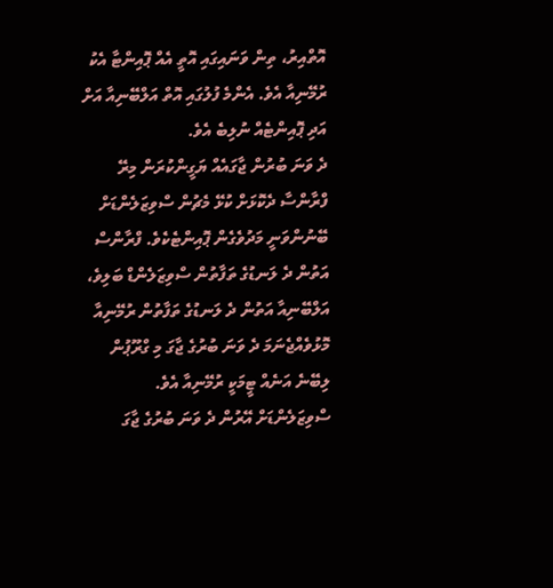އޮތްއިރު، ތިން ވަނައިގައި އޮތީ އެއް ޕޮއިންޓާ އެކު ރުމޭނިއާ އެވެ. އެންމެ ފުލުގައި އޮތް އަލްބޭނިއާ އަށް އަދި ޕޮއިންޓެއް ނުލިބެ އެވެ.
ދެ ވަނަ ބުރުން ޖާގައެއް ޔަގީންކުރަން މިރޭ ފްރާންސާ ދެކޮޅަށް ކުޅޭ މެޗުން ސްވިޒަލެންޑަށް ބޭނުންވަނީ މަދުވެގެން ޕޮއިންޓެކެވެ. ފްރާންސް އަތުން ދެ ލަނޑުގެ ތަފާތުން ސްވިޒަލެންޑް ބަލިވެ، އަލްބޭނިއާ އަތުން ދެ ލަނޑުގެ ތަފާތުން ރުމޭނިއާ މޮޅުވެއްޖެނަމަ ދެ ވަނަ ބުރުގެ ޖާގަ މި ގްރޫޕުން ލިބޭނެ އަނެއް ޓީމަކީ ރުމޭނިއާ އެވެ. ސްވިޒަލެންޑަށް އޭރުން ދެ ވަނަ ބުރުގެ ޖާގަ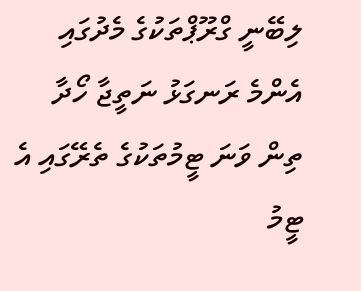ލިބޭނީ ގްރޫޕްތަކުގެ މެދުގައި އެންމެ ރަނގަޅު ނަތީޖާ ހޯދާ ތިން ވަނަ ޓީމުތަކުގެ ތެރޭގައި އެ ޓީމު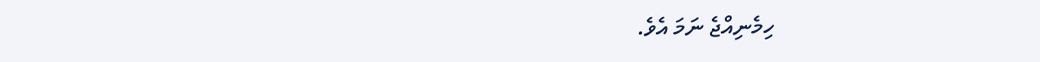ހިމެނިއްޖެ ނަމަ އެވެ.